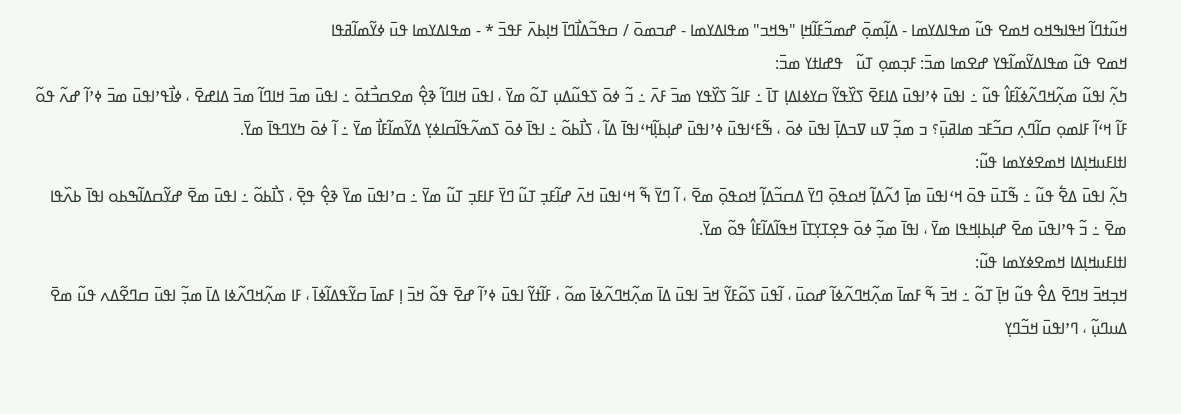ߞߎ߬ߙߣߊ߬ ߞߟߊߒߞߋ ߞߘߐ ߟߎ߬ ߘߟߊߡߌߘߊ - ߡߊ߲߬ߘߋ߲߫ ߝߘߏ߬ߓߊ߬ߞߊ߲ "ߒߞߏ" ߘߟߊߡߌߘߊ - ߝߏߘߋ߫ / ߛߟߏ߬ߡߊ߯ߣߊ߫ ߞߊ߲ߕߍ߫ ߓߟߏ߫ * - ߘߟߊߡߌߘߊ ߟߎ߫ ߦߌ߬ߘߊ߬ߥߟߊ
ߞߘߐ ߟߎ߬ ߘߟߊߡߌ߬ߘߊ߬ߟߌ ߝߐߘߊ ߘߏ߫: ߓߏ߲ߘߋ߲ ߠߎ߬   ߟߝߊߙߌ ߘߏ߫:
ߤߍ߲߬ ߊߟߎ߬ ߘߍ߲߬ߞߣߍ߬ߦߊ߬ߓߊ߮ ߟߎ߬ ߸ ߊߟߎ߫ ߦߴߊߟߎ߫ ߡߊߓߐ߫ ߖߌ߰ߟߌ߬ ߛߌߦߊߡߊ߲ ߠߊ߫ ߸ ߓߊߏ߬ ߖߌ߰ߟߌ ߘߏ߫ ߓߍ߫ ߸ ߏ߬ ߦߋ߫ ߖߟߎ߬ߡߎ߲ ߠߋ߬ ߘߌ߫ ، ߊߟߎ߫ ߞߊߣߊ߬ ߢߐ߲߮ ߘߐߛߏ߯ߙߋ߫ ߸ ߊߟߎ߫ ߘߏ߫ ߞߊߣߊ߬ ߘߏ߫ ߡߊߝߐ߫ ، ߦߊ߯ߟߴߊߟߎ߫ ߘߏ߫ ߦߴߊ߬ ߝߍ߬ ߟߋ߬ ߓߊ߬ ߞߵߊ߬ ߓߊߘߋ߲ ߛߊ߬ߣߍ߲ ߛߏ߬ߓߏ ߘߊߥߎ߲߫؟ ߏ ߘߏ߲߬ ߜߎ ߜߏߡߊ߲߫ ߊߟߎ߫ ߦߋ߫ ، ߒ߬ߓߵߊߟߎ߫ ߦߴߊߟߎ߫ ߝߊ߲ߕߊ߲߬ߞߵߊߟߊ߫ ߡߊ߬ ، ߖߊ߯ߕߋ߬ ߸ ߊߟߊ߫ ߦߋ߫ ߖߘߍ߬ߟߊ߬ߛߊߦߌ߲ ߡߌ߬ߘߊ߬ߓߊ߯ ߘߌ߫ ߸ ߊ߬ ߦߋ߫ ߤߌߣߟߊ߫ ߘߌ߫.
ߊߙߊߓߎߞߊ߲ߡߊ ߞߘߐߦߌߘߊ ߟߎ߬:
ߤߍ߲߬ ߊߟߎ߫ ߡߐ߱ ߟߎ߬ ߸ ߒ߬ߠߎ߫ ߟߋ߫ ߞߵߊߟߎ߫ ߘߊ߲߫ ߗߍ߬ߡߊ߲߬ ߞߋߟߋ߲߫ ߣߌ߫ ߡߛߏ߬ߡߊ߲߬ ߞߋߟߋ߲߫ ߘߐ߫ ، ߊ߬ ߣߌ߫ ߒ߬ ߞߵߊߟߎ߫ ߞߍ߫ ߝߊ߬ߓߏ߲ ߠߎ߬ ߣߌ߫ ߓߊߓߏ߲ ߠߎ߬ ߘߌ߫ ߸ ߛߴߊߟߎ߫ ߘߌ߫ ߢߐ߲߮ ߟߐ߲߫ ، ߖߊ߯ߕߋ߬ ߸ ߊߟߎ߫ ߘߐ߫ ߝߌ߬ߛߡߊ߬ߒߕߋ ߊߟߊ߫ ߕߍ߰ߟߊ ߘߐ߫ ߸ ߏ߬ ߟߴߊߟߎ߫ ߘߐ߫ ߝߊ߲ߕߊ߲ߞߟߊ ߘߌ߫ ، ߊߟߊ߫ ߘߏ߲߬ ߦߋ߫ ߟߐ߲ߠߌ߲ߠߊ߫ ߞߟߊ߬ߡߊ߬ߓߊ߮ ߟߋ߬ ߘߌ߫.
ߊߙߊߓߎߞߊ߲ߡߊ ߞߘߐߦߌߘߊ ߟߎ߬:
ߞߏ߲ߞߏ߫ ߞߣߐ߫ ߡߐ߮ ߟߎ߬ ߞߊ߲߫ ߠߋ߬ ߸ ߞߏ߫ ߒ߬ ߓߘߊ߫ ߘߍ߲߬ߞߣߍ߬ߦߊ߬ ߝߋߎ߫ ، ߊ߬ߟߎ߫ ߖߋ߬ߓߌ߬ ߞߏ߫ ߊߟߎ߫ ߡߊ߫ ߘߍ߲߬ߞߣߍ߬ߦߊ߫ ߘߋ߬ ، ߓߊ߬ߙߌ߬ ߊߟߎ߫ ߦߴߊ߬ ߝߐ߫ ߟߋ߬ ߞߏ߫ ߊ߲ ߓߘߊ߫ ߛߌ߬ߟߡߊ߬ߦߊ߫ ، ߓߊ ߘߍ߲߬ߞߣߍ߬ߦߊ ߡߊ߫ ߘߏ߲߬ ߊߟߎ߫ ߛߣߐ߬ߡߍ ߟߎ߬ ߘߐ߫ ߡߎߣߎ߲߬ ، ߣߴߊߟߎ߫ ߞߏ߬ߣߌ߲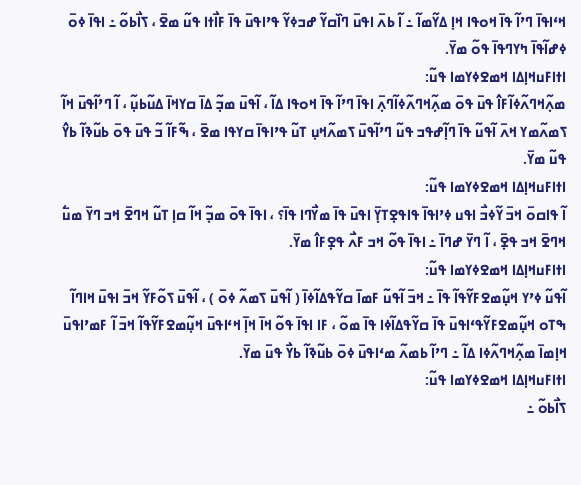ߞߵߊߟߊ߫ ߣߴߊ߬ ߟߊ߫ ߞߋߟߊ ߞߊ߲ ߡߌ߬ߘߊ߬ ߸ ߊ߬ ߕߍ߫ ߊߟߎ߫ ߣߊ߰ߛߌ߬ ߝߏߦߌ߬ ߟߴߊߟߎ߫ ߟߊ߫ ߓߊ߯ߙߊ ߟߎ߬ ߘߐ߫ ، ߖߊ߯ߕߋ߬ ߸ ߊߟߊ߫ ߦߋ߫ ߦߝߊ߬ߟߊ߫ ߤߌߣߟߊ߫ ߟߋ߬ ߘߌ߫.
ߊߙߊߓߎߞߊ߲ߡߊ ߞߘߐߦߌߘߊ ߟߎ߬:
ߘߍ߲߬ߞߣߍ߬ߦߊ߬ߓߊ߮ ߟߎ߫ ߟߋ߫ ߘߍ߲߬ߞߣߍ߬ߦߊ߬ߣߍ߲߫ ߊߟߊ߫ ߣߴߊ߬ ߟߊ߫ ߞߋߟߊ ߡߊ߬ ، ߊ߬ߟߎ߫ ߘߏ߲߬ ߡߊ߫ ߛߌߞߊ߫ ߡߎ߬ߕߎ߲߬ ، ߊ߬ ߣߴߊ߬ߟߎ߫ ߞߊ߬ ߖߘߍ߬ߘߌ ߞߍ߫ ߊ߬ߟߎ߬ ߟߊ߫ ߣߊ߲߬ߝߟߏ ߟߎ߬ ߣߴߊ߬ߟߎ߫ ߖߘߍ߬ߞߎ߲ ߠߎ߬ ߟߴߊߟߊ߫ ߛߌߟߊ ߘߐ߫ ، ߒ߬ߓߊ߬ ߏ߬ ߟߎ߫ ߟߋ߫ ߕߎ߬ߢߊ߬ ߕߌ߮ ߟߎ߬ ߘߌ߫.
ߊߙߊߓߎߞߊ߲ߡߊ ߞߘߐߦߌߘߊ ߟߎ߬:
ߊ߬ ߟߊߛߋ߫ ߞߏ߫ ߌ߬ߦߏ߯ ߊߟߎ ߦߴߊߟߊ߫ ߟߊߟߐ߲ߠߌ߲߫ ߊߟߎ߫ ߟߊ߫ ߘߌ߯ߣߊ ߟߊ߫؟ ، ߊߟߊ߫ ߟߋ߫ ߘߏ߲߬ ߞߊ߬ ߛߊ߲ ߠߎ߬ ߞߣߐ߫ ߞߏ ߣߌ߫ ߘߎ߱ ߞߣߐ߫ ߞߏ ߟߐ߲߫ ، ߊ߬ ߣߌ߫ ߝߣߊ߫ ߸ ߊߟߊ߫ ߟߋ߬ ߞߏ ߓߍ߯ ߟߐ߲ߓߊ߮ ߘߌ߫.
ߊߙߊߓߎߞߊ߲ߡߊ ߞߘߐߦߌߘߊ ߟߎ߬:
ߊ߬ߟߎ߬ ߦߴߌ ߞߎ߲߬ߘߐߓߌ߬ߟߊ߬ ߟߊ߫ ߸ ߞߏ߫ ߊ߬ߟߎ߬ ߓߘߊ߫ ߛߌ߬ߟߡߊ߬ߦߊ߫ ( ߊ߬ߟߎ߫ ߖߘߍ߬ ߦߋ߫ ) ، ߊ߬ߟߎ߫ ߖߋ߬ߓߌ߬ ߞߏ߫ ߊߟߎ߫ ߞߊߣߊ߬ ߒߠߋ ߞߎ߲߬ߘߐߓߌ߬ߟߵߊߟߎ߫ ߟߊ߫ ߛߌ߬ߟߡߊ߬ߦߊ ߟߊ߫ ߘߋ߬ ، ߓߊ ߊߟߊ߫ ߟߋ߬ ߞߊ߫ ߞߊ߲߫ ߞߵߊߟߎ߫ ߞߎ߲߬ߘߐߓߌ߬ߟߊ߬ ߞߏ߫ ߊ߬ ߓߘߴߊߟߎ߫ ߞߊ߲ߘߊ߫ ߘߍ߲߬ߞߣߍ߬ߦߊ ߡߊ߬ ߸ ߣߴߊ߬ ߕߘߍ߬ ߘߵߊߟߎ߫ ߦߋ߫ ߕߎ߬ߢߊ߬ ߕߌ߯ ߟߎ߫ ߘߌ߫.
ߊߙߊߓߎߞߊ߲ߡߊ ߞߘߐߦߌߘߊ ߟߎ߬:
ߖߊ߯ߕߋ߬ ߸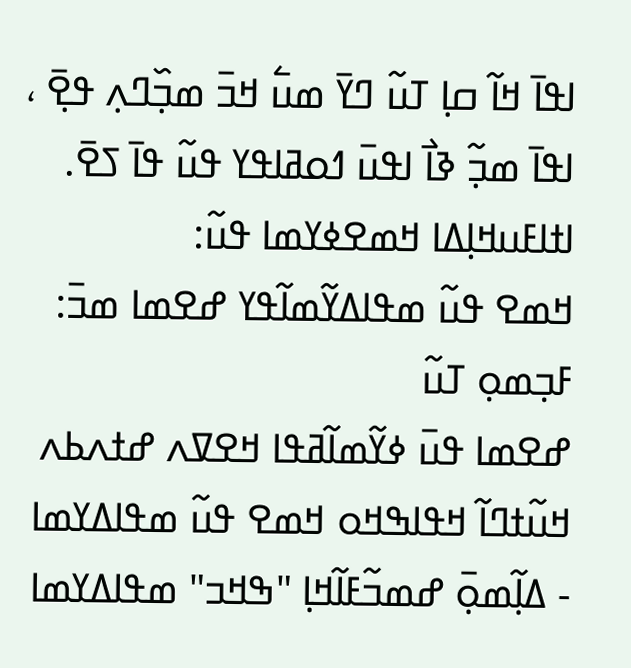ߊߟߊ߫ ߞߊ߬ ߛߊ߲ ߠߎ߬ ߣߌ߫ ߘߎ߱ ߞߏ߫ ߘߏ߲߰ߣߍ߲ ߟߐ߲߫ ، ߊߟߊ߫ ߘߏ߲߬ ߢߊ߯ ߊߟߎ߫ ߗߋߥߊߟߌ ߟߎ߬ ߟߊ߫ ߖߐ߫.
ߊߙߊߓߎߞߊ߲ߡߊ ߞߘߐߦߌߘߊ ߟߎ߬:
ߞߘߐ ߟߎ߬ ߘߟߊߡߌ߬ߘߊ߬ߟߌ ߝߐߘߊ ߘߏ߫: ߓߏ߲ߘߋ߲ ߠߎ߬
ߝߐߘߊ ߟߎ߫ ߦߌ߬ߘߊ߬ߥߟߊ ߞߐߜߍ ߝߙߍߕߍ
ߞߎ߬ߙߣߊ߬ ߞߟߊߒߞߋ ߞߘߐ ߟߎ߬ ߘߟߊߡߌߘߊ - ߡߊ߲߬ߘߋ߲߫ ߝߘߏ߬ߓߊ߬ߞߊ߲ "ߒߞߏ" ߘߟߊߡߌߘߊ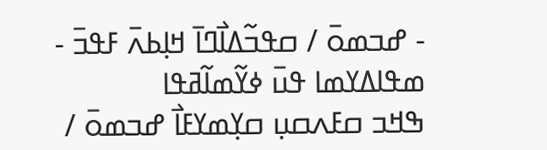- ߝߏߘߋ߫ / ߛߟߏ߬ߡߊ߯ߣߊ߫ ߞߊ߲ߕߍ߫ ߓߟߏ߫ - ߘߟߊߡߌߘߊ ߟߎ߫ ߦߌ߬ߘߊ߬ߥߟߊ
ߒߞߏ ߛߓߍߛߎ߲ ߛߌ߲ߘߌߓߊ߯ ߝߏߘߋ߫ /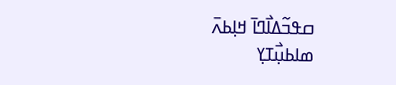ߛߟߏ߬ߡߊ߯ߣߊ߫ ߞߊ߲ߕߍ߫
ߘߊߕߎ߲߯ߠߌ߲